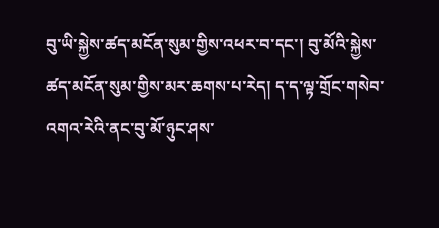བུ་ཡི་སྐྱེས་ཚད་མངོན་སུམ་གྱིས་འཕར་བ་དང་། བུ་མོའི་སྐྱེས་ཚད་མངོན་སུམ་གྱིས་མར་ཆགས་པ་རེད། ད་ད་ལྟ་གྲོང་གསེབ་འགའ་རེའི་ནང་བུ་མོ་ཉུང་ཤས་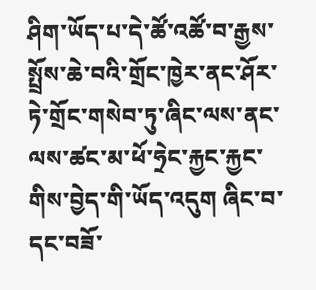ཤིག་ཡོད་པ་དེ་ཚོ་འཚོ་བ་རྒྱས་སྤྲོས་ཆེ་བའི་གྲོང་ཁྱེར་ནང་ཤོར་ཏེ་གྲོང་གསེབ་ཏུ་ཞིང་ལས་ནང་ལས་ཚང་མ་ཕོ་ཧྲེང་རྐྱང་རྐྱང་གིས་བྱེད་གི་ཡོད་འདུག ཞིང་བ་དང་བཟོ་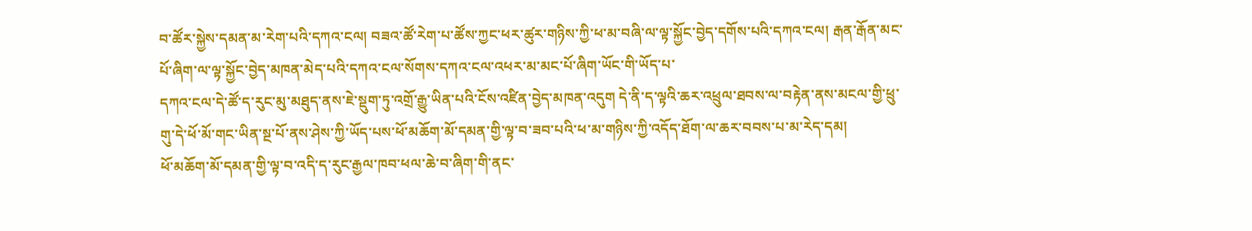བ་ཚོར་སྐྱེས་དམན་མ་རེག་པའི་དཀའ་ངལ། བཟའ་ཚོ་རེག་པ་ཚོས་ཀྱང་ཕར་ཚུར་གཉིས་ཀྱི་ཕ་མ་བཞི་ལ་ལྟ་སྐྱོང་བྱེད་དགོས་པའི་དཀའ་ངལ། རྒན་རྒོན་མང་པོ་ཞིག་ལ་ལྟ་སྐྱོང་བྱེད་མཁན་མེད་པའི་དཀའ་ངལ་སོགས་དཀའ་ངལ་འཕར་མ་མང་པོ་ཞིག་ཡོང་གི་ཡོད་པ་
དཀའ་ངལ་དེ་ཚོ་ད་རུང་མུ་མཐུད་ནས་ཇེ་སྡུག་ཏུ་འགྲོ་རྒྱུ་ཡིན་པའི་ངོས་འཛིན་བྱེད་མཁན་འདུག དེ་ནི་ད་ལྟའི་ཆར་འཕྲུལ་ཐབས་ལ་བརྟེན་ནས་མངལ་གྱི་ཕྲུ་གུ་དེ་ཕོ་མོ་གང་ཡིན་སྔ་པོ་ནས་ཤེས་ཀྱི་ཡོད་པས་ཕོ་མཆོག་མོ་དམན་གྱི་ལྟ་བ་ཟབ་པའི་ཕ་མ་གཉིས་ཀྱི་འདོད་ཐོག་ལ་ཆར་བབས་པ་མ་རེད་དམ།
ཕོ་མཆོག་མོ་དམན་གྱི་ལྟ་བ་འདི་ད་རུང་རྒྱལ་ཁབ་ཕལ་ཆེ་བ་ཞིག་གི་ནང་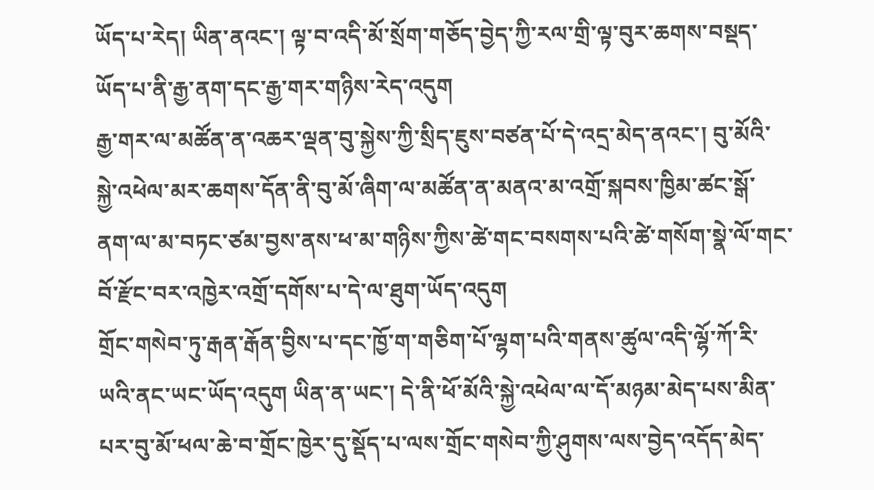ཡོད་པ་རེད། ཡིན་ནའང་། ལྟ་བ་འདི་མོ་སྲོག་གཅོད་བྱེད་ཀྱི་རལ་གྲི་ལྟ་བུར་ཆགས་བསྡད་ཡོད་པ་ནི་རྒྱ་ནག་དང་རྒྱ་གར་གཉིས་རེད་འདུག
རྒྱ་གར་ལ་མཚོན་ན་འཆར་ལྡན་བུ་སྐྱེས་ཀྱི་སྲིད་ཇུས་བཙན་པོ་དེ་འདྲ་མེད་ནའང་། བུ་མོའི་སྐྱེ་འཕེལ་མར་ཆགས་དོན་ནི་བུ་མོ་ཞིག་ལ་མཚོན་ན་མནའ་མ་འགྲོ་སྐབས་ཁྱིམ་ཚང་སྒོ་ནག་ལ་མ་བཏང་ཙམ་བྱས་ནས་ཕ་མ་གཉིས་ཀྱིས་ཚེ་གང་བསགས་པའི་ཚེ་གསོག་སྣེ་ལོ་གང་བོ་རྫོང་བར་འཁྱེར་འགྲོ་དགོས་པ་དེ་ལ་ཐུག་ཡོད་འདུག
གྲོང་གསེབ་ཏུ་རྒན་རྒོན་བྱིས་པ་དང་ཁྱོ་ག་གཅིག་པོ་ལྷག་པའི་གནས་ཚུལ་འདི་ལྷོ་ཀོ་རི་ཡའི་ནང་ཡང་ཡོད་འདུག ཡིན་ན་ཡང་། དེ་ནི་ཕོ་མོའི་སྐྱེ་འཕེལ་ལ་དོ་མཉམ་མེད་པས་མིན་པར་བུ་མོ་ཕལ་ཆེ་བ་གྲོང་ཁྱེར་དུ་སྡོད་པ་ལས་གྲོང་གསེབ་ཀྱི་ཤུགས་ལས་བྱེད་འདོད་མེད་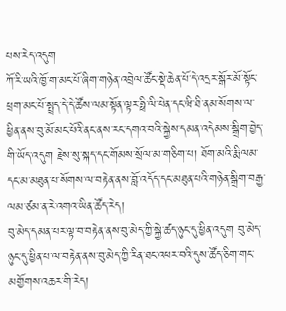པས་རེད་འདུག
ཀོ་རི་ཡའི་ཁྱོ་ག་མང་པོ་ཞིག་གཉེན་འབྲེལ་ཚོང་སྡེ་ཆེན་པོ་དེ་འདྲར་སྒོར་མོ་སྟོང་ཕྲག་མང་པོ་སྤྲད་དེ་དེ་ཚོས་ལམ་སྟོན་ལྟར་ཧྥི་ལི་པེན་དང་ཝི་ཐི་ནམ་སོགས་ལ་ཕྱིན་ནས་བུ་མོ་མང་པོའི་ནང་ནས་རང་དགའ་བའི་སྐྱེས་དམན་འདེམས་སྒྲིག་བྱེད་གི་ཡོད་འདུག རྗེས་སུ་སྐད་དང་གོམས་སྲོལ་མ་གཅིག་པ། ཐོག་མའི་རྨི་ལམ་དང་མ་མཐུན་པ་སོགས་ལ་བརྟེན་ནས་བློ་འདོད་དང་མཐུན་པའི་གཉེན་སྒྲིག་བརྒྱ་ལམ་ཙམ་ན་རེ་འགའ་ཡིན་ཚོད་རེད།
བུ་མེད་དམན་པར་ལྟ་བ་བརྟེན་ནས་བུ་མེད་ཀྱི་སྐྱེ་ཚད་ཉུང་དུ་ཕྱིན་འདུག བུ་མེད་ཉུང་དུ་ཕྱིན་པ་ལ་བརྟེན་ནས་བུ་མེད་ཀྱི་རིན་ཐང་འཕར་བའི་དུས་ཚོད་ཅིག་གང་མགྱོགས་འཆར་གི་རེད།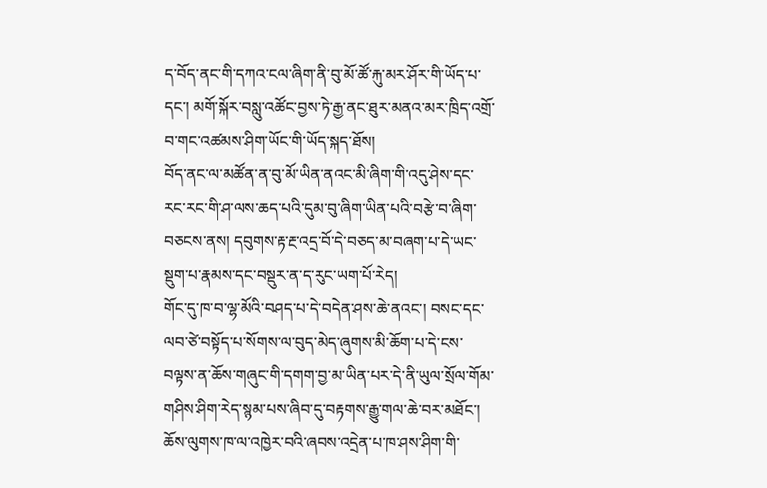ད་བོད་ནང་གི་དཀའ་ངལ་ཞིག་ནི་བུ་མོ་ཚོ་རྐུ་མར་ཤོར་གི་ཡོད་པ་དང་། མགོ་སྐོར་བསླུ་འཚོང་བྱས་ཏེ་རྒྱ་ནང་ཐུར་མནའ་མར་ཁྲིད་འགྲོ་བ་གང་འཚམས་ཤིག་ཡོང་གི་ཡོད་སྐད་ཐོས།
བོད་ནང་ལ་མཚོན་ན་བུ་མོ་ཡིན་ནའང་མི་ཞིག་གི་འདུ་ཤེས་དང་རང་རང་གི་ཤ་ལས་ཆད་པའི་དུམ་བུ་ཞིག་ཡིན་པའི་བརྩེ་བ་ཞིག་བཅངས་ནས། དབུགས་རྟ་རྔ་འདྲ་བོ་དེ་བཅད་མ་བཞག་པ་དེ་ཡང་སྡུག་པ་རྣམས་དང་བསྡུར་ན་ད་རུང་ཡག་པོ་རེད།
གོང་དུ་ཁ་བ་ལྷ་མོའི་བཤད་པ་དེ་བདེན་ཤས་ཆེ་ནའང་། བསང་དང་ལབ་ཙེ་བསྟོད་པ་སོགས་ལ་བུད་མེད་ཞུགས་མི་ཆོག་པ་དེ་ངས་བལྟས་ན་ཆོས་གཞུང་གི་དགག་བྱ་མ་ཡིན་པར་དེ་ནི་ཡུལ་སྲོལ་གོམ་གཤིས་ཤིག་རེད་སྙམ་པས་ཞིབ་དུ་བརྟགས་རྒྱུ་གལ་ཆེ་བར་མཐོང་། ཆོས་ལུགས་ཁ་ལ་འཁྱེར་བའི་ཞབས་འདྲེན་པ་ཁ་ཤས་ཤིག་གི་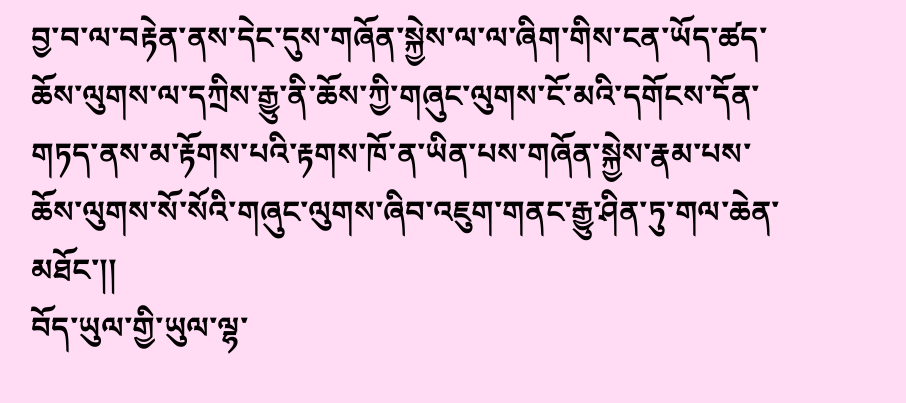བྱ་བ་ལ་བརྟེན་ནས་དེང་དུས་གཞོན་སྐྱེས་ལ་ལ་ཞིག་གིས་ངན་ཡོད་ཚད་ཆོས་ལུགས་ལ་དཀྲིས་རྒྱུ་ནི་ཆོས་ཀྱི་གཞུང་ལུགས་ངོ་མའི་དགོངས་དོན་གཏད་ནས་མ་རྟོགས་པའི་རྟགས་ཁོ་ན་ཡིན་པས་གཞོན་སྐྱེས་རྣམ་པས་ཆོས་ལུགས་སོ་སོའི་གཞུང་ལུགས་ཞིབ་འཇུག་གནང་རྒྱུ་ཤིན་ཏུ་གལ་ཆེན་མཐོང་།།
བོད་ཡུལ་གྱི་ཡུལ་ལྷ་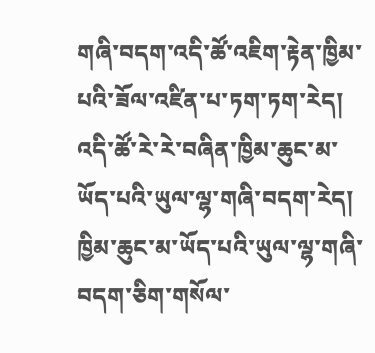གཞི་བདག་འདི་ཚོ་འཇིག་རྟེན་ཁྱིམ་པའི་ཟོལ་འཛིན་པ་ཏག་ཏག་རེད། འདི་ཚོ་རེ་རེ་བཞིན་ཁྱིམ་ཆུང་མ་ཡོད་པའི་ཡུལ་ལྷ་གཞི་བདག་རེད། ཁྱིམ་ཆུང་མ་ཡོད་པའི་ཡུལ་ལྷ་གཞི་བདག་ཅིག་གསོལ་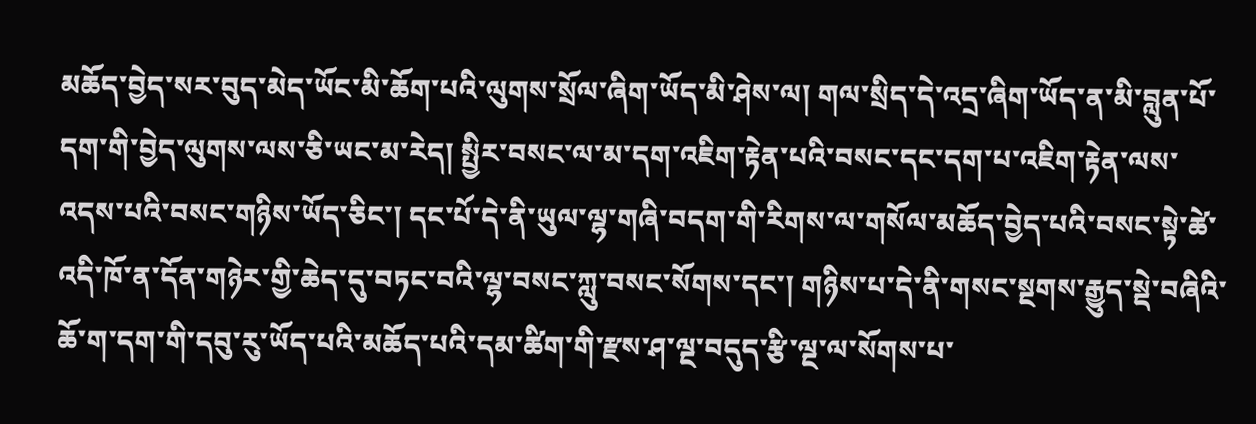མཆོད་བྱེད་སར་བུད་མེད་ཡོང་མི་ཆོག་པའི་ལུགས་སྲོལ་ཞིག་ཡོད་མི་ཤེས་ལ། གལ་སྲིད་དེ་འདྲ་ཞིག་ཡོད་ན་མི་བླུན་པོ་དག་གི་བྱེད་ལུགས་ལས་ཅི་ཡང་མ་རེད། སྤྱིར་བསང་ལ་མ་དག་འཇིག་རྟེན་པའི་བསང་དང་དག་པ་འཇིག་རྟེན་ལས་འདས་པའི་བསང་གཉིས་ཡོད་ཅིང་། དང་པོ་དེ་ནི་ཡུལ་ལྷ་གཞི་བདག་གི་རིགས་ལ་གསོལ་མཆོད་བྱེད་པའི་བསང་སྟེ་ཚེ་འདི་ཁོ་ན་དོན་གཉེར་གྱི་ཆེད་དུ་བཏང་བའི་ལྷ་བསང་ཀླུ་བསང་སོགས་དང་། གཉིས་པ་དེ་ནི་གསང་སྔགས་རྒྱུད་སྡེ་བཞིའི་ཆོ་ག་དག་གི་དབུ་རུ་ཡོད་པའི་མཆོད་པའི་དམ་ཚིག་གི་རྫས་ཤ་ལྔ་བདུད་རྩི་ལྔ་ལ་སོགས་པ་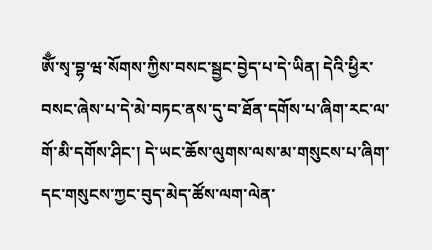ཨོྃ་སྭ་བྷ་ཝ་སོགས་ཀྱིས་བསང་སྦྱང་བྱེད་པ་དེ་ཡིན། དེའི་ཕྱིར་བསང་ཞེས་པ་དེ་མེ་བཏང་ནས་དུ་བ་ཐོན་དགོས་པ་ཞིག་རང་ལ་གོ་མི་དགོས་ཤིང་། དེ་ཡང་ཆོས་ལུགས་ལས་མ་གསུངས་པ་ཞིག་དང་གསུངས་ཀྱང་བུད་མེད་ཚོས་ལག་ལེན་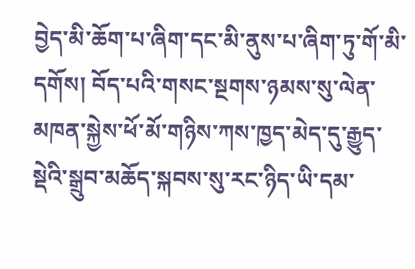བྱེད་མི་ཆོག་པ་ཞིག་དང་མི་ནུས་པ་ཞིག་ཏུ་གོ་མི་དགོས། བོད་པའི་གསང་སྔགས་ཉམས་སུ་ལེན་མཁན་སྐྱེས་ཕོ་མོ་གཉིས་ཀས་ཁྱད་མེད་དུ་རྒྱུད་སྡེའི་སྒྲུབ་མཆོད་སྐབས་སུ་རང་ཉིད་ཡི་དམ་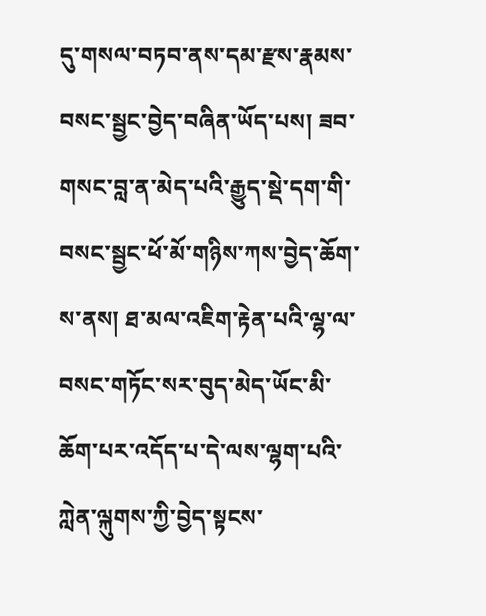དུ་གསལ་བཏབ་ནས་དམ་རྫས་རྣམས་བསང་སྦྱང་བྱེད་བཞིན་ཡོད་པས། ཟབ་གསང་བླ་ན་མེད་པའི་རྒྱུད་སྡེ་དག་གི་བསང་སྦྱང་ཕོ་མོ་གཉིས་ཀས་བྱེད་ཆོག་ས་ནས། ཐ་མལ་འཇིག་རྟེན་པའི་ལྷ་ལ་བསང་གཏོང་སར་བུད་མེད་ཡོང་མི་ཆོག་པར་འདོད་པ་དེ་ལས་ལྷག་པའི་ཀླེན་ལྐུགས་ཀྱི་བྱེད་སྟངས་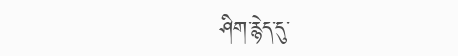ཤིག་རྙེད་དུ་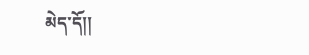མེད་དོ།།